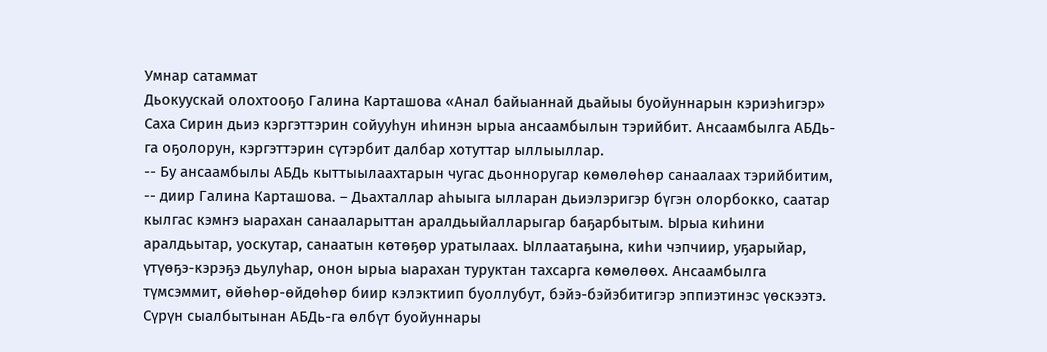Умнар сатаммат
Дьокуускай олохтооҕо Галина Карташова «Анал байыаннай дьайыы буойуннарын кэриэһигэр» Саха Сирин дьиэ кэргэттэрин сойууһун иһинэн ырыа ансаамбылын тэрийбит. Ансаамбылга АБДь-га оҕолорун, кэргэттэрин сүтэрбит далбар хотуттар ыллыыллар.
-- Бу ансаамбылы АБДь кыттыылаахтарын чугас дьонноругар көмөлөһөр санаалаах тэрийбитим, -- диир Галина Карташова. – Дьахталлар аһыыга ылларан дьиэлэригэр бүгэн олорбокко, саатар кылгас кэмҥэ ыарахан санааларыттан аралдьыйалларыгар баҕарбытым. Ырыа киһини аралдьытар, уоскутар, санаатын көтөҕөр уратылаах. Ыллаатаҕына, киһи чэпчиир, уҕарыйар, үтүөҕэ-кэрэҕэ дьулуһар, онон ырыа ыарахан туруктан тахсарга көмөлөөх. Ансаамбылга түмсэммит, өйөһөр-өйдөһөр биир кэлэктиип буоллубут, бэйэ-бэйэбитигэр эппиэтинэс үөскээтэ.
Сүрүн сыалбытынан АБДь-га өлбүт буойуннары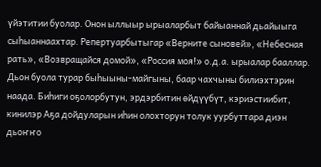үйэтитии буолар. Онон ыллыыр ырыаларбыт байыаннай дьайыыга сыһыаннаахтар. Репертуарбытыгар «Верните сыновей», «Небесная рать», «Возвращайся домой», «Россия моя!» о.д.а. ырыалар бааллар. Дьон буола турар быһыыны-майгыны, баар чахчыны билиэхтэрин наада. Биһиги оҕолорбутун, эрдэрбитин өйдүүбүт, кэриэстиибит, кинилэр Аҕа дойдуларын иһин олохторун толук уурбуттара диэн дьоҥҥо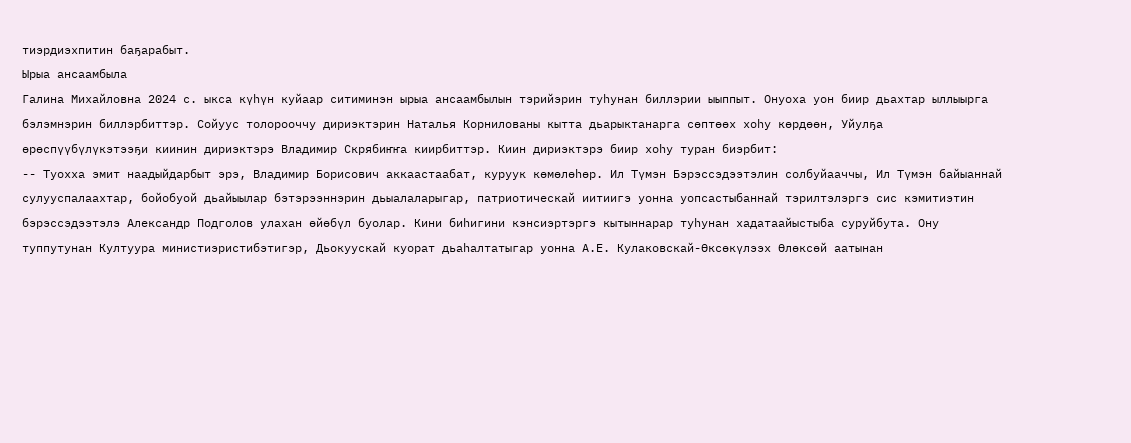тиэрдиэхпитин баҕарабыт.
Ырыа ансаамбыла
Галина Михайловна 2024 с. ыкса күһүн куйаар ситиминэн ырыа ансаамбылын тэрийэрин туһунан биллэрии ыыппыт. Онуоха уон биир дьахтар ыллыырга бэлэмнэрин биллэрбиттэр. Сойуус толорооччу дириэктэрин Наталья Корнилованы кытта дьарыктанарга сөптөөх хоһу көрдөөн, Уйулҕа өрөспүүбүлүкэтээҕи киинин дириэктэрэ Владимир Скрябиҥҥа киирбиттэр. Киин дириэктэрэ биир хоһу туран биэрбит:
-- Туохха эмит наадыйдарбыт эрэ, Владимир Борисович аккаастаабат, куруук көмөлөһөр. Ил Түмэн Бэрэссэдээтэлин солбуйааччы, Ил Түмэн байыаннай сулууспалаахтар, бойобуой дьайыылар бэтэрээннэрин дьыалаларыгар, патриотическай иитиигэ уонна уопсастыбаннай тэрилтэлэргэ сис кэмитиэтин бэрэссэдээтэлэ Александр Подголов улахан өйөбүл буолар. Кини биһигини кэнсиэртэргэ кытыннарар туһунан хадатаайыстыба суруйбута. Ону туппутунан Култуура министиэристибэтигэр, Дьокуускай куорат дьаһалтатыгар уонна А.Е. Кулаковскай-Өксөкүлээх Өлөксөй аатынан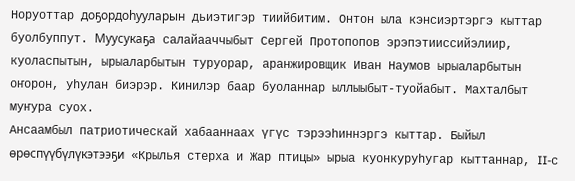Норуоттар доҕордоһууларын дьиэтигэр тиийбитим. Онтон ыла кэнсиэртэргэ кыттар буолбуппут. Муусукаҕа салайааччыбыт Сергей Протопопов эрэпэтииссийэлиир, куоласпытын, ырыаларбытын туруорар, аранжировщик Иван Наумов ырыаларбытын оҥорон, уһулан биэрэр. Кинилэр баар буоланнар ыллыыбыт-туойабыт. Махталбыт муҥура суох.
Ансаамбыл патриотическай хабааннаах үгүс тэрээһиннэргэ кыттар. Быйыл өрөспүүбүлүкэтээҕи «Крылья стерха и Жар птицы» ырыа куонкуруһугар кыттаннар, II-с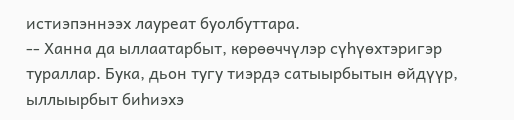истиэпэннээх лауреат буолбуттара.
-- Ханна да ыллаатарбыт, көрөөччүлэр сүһүөхтэригэр тураллар. Бука, дьон тугу тиэрдэ сатыырбытын өйдүүр, ыллыырбыт биһиэхэ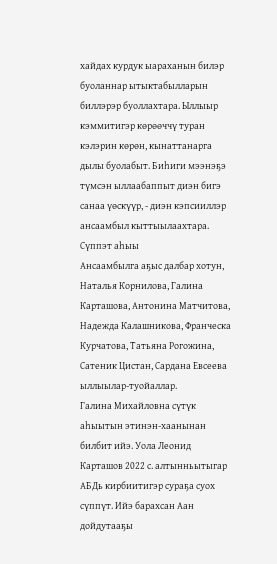хайдах курдук ыараханын билэр буоланнар ытыктабылларын биллэрэр буоллахтара. Ыллыыр кэммитигэр көрөөччү туран кэлэрин көрөн, кынаттанарга дылы буолабыт. Биһиги мээнэҕэ түмсэн ыллаабаппыт диэн бигэ санаа үөскүүр, - диэн кэпсииллэр ансаамбыл кыттыылаахтара.
Сүппэт аһыы
Ансаамбылга аҕыс далбар хотун, Наталья Корнилова, Галина Карташова, Антонина Матчитова, Надежда Калашникова, Франческа Курчатова, Татьяна Рогожина, Сатеник Цистан, Сардана Евсеева ыллыылар-туойаллар.
Галина Михайловна сүтүк аһыытын этинэн-хаанынан билбит ийэ. Уола Леонид Карташов 2022 с. алтынньытыгар АБДь кирбиитигэр сураҕа суох сүппүт. Ийэ барахсан Аан дойдутааҕы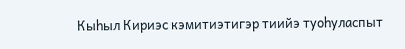Кыһыл Кириэс кэмитиэтигэр тиийэ туоһуласпыт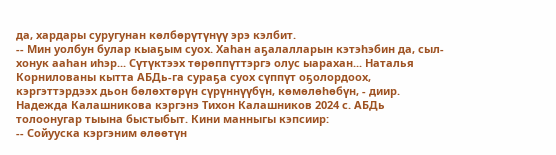да, хардары суругунан көлбөрүтүнүү эрэ кэлбит.
-- Мин уолбун булар кыаҕым суох. Хаһан аҕалалларын кэтэһэбин да, сыл-хонук ааһан иһэр... Сүтүктээх төрөппүттэргэ олус ыарахан... Наталья Корнилованы кытта АБДь-га сураҕа суох сүппүт оҕолордоох, кэргэттэрдээх дьон бөлөхтөрүн сүрүннүүбүн, көмөлөһөбүн, - диир.
Надежда Калашникова кэргэнэ Тихон Калашников 2024 с. АБДь толоонугар тыына быстыбыт. Кини манныгы кэпсиир:
-- Сойууска кэргэним өлөөтүн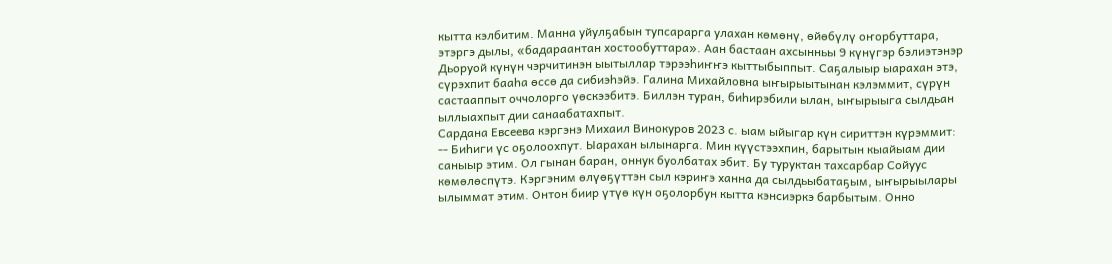кытта кэлбитим. Манна уйулҕабын тупсарарга улахан көмөнү, өйөбүлү оҥорбуттара, этэргэ дылы, «бадараантан хостообуттара». Аан бастаан ахсынньы 9 күнүгэр бэлиэтэнэр Дьоруой күнүн чэрчитинэн ыытыллар тэрээһиҥҥэ кыттыбыппыт. Саҕалыыр ыарахан этэ, сүрэхпит бааһа өссө да сибиэһэйэ. Галина Михайловна ыҥырыытынан кэлэммит, сүрүн састааппыт оччолорго үөскээбитэ. Биллэн туран, биһирэбили ылан, ыҥырыыга сылдьан ыллыахпыт дии санаабатахпыт.
Сардана Евсеева кэргэнэ Михаил Винокуров 2023 с. ыам ыйыгар күн сириттэн күрэммит:
-- Биһиги үс оҕолоохпут. Ыарахан ылынарга. Мин күүстээхпин, барытын кыайыам дии саныыр этим. Ол гынан баран, оннук буолбатах эбит. Бу туруктан тахсарбар Сойуус көмөлөспүтэ. Кэргэним өлүөҕүттэн сыл кэриҥэ ханна да сылдьыбатаҕым, ыҥырыылары ылыммат этим. Онтон биир үтүө күн оҕолорбун кытта кэнсиэркэ барбытым. Онно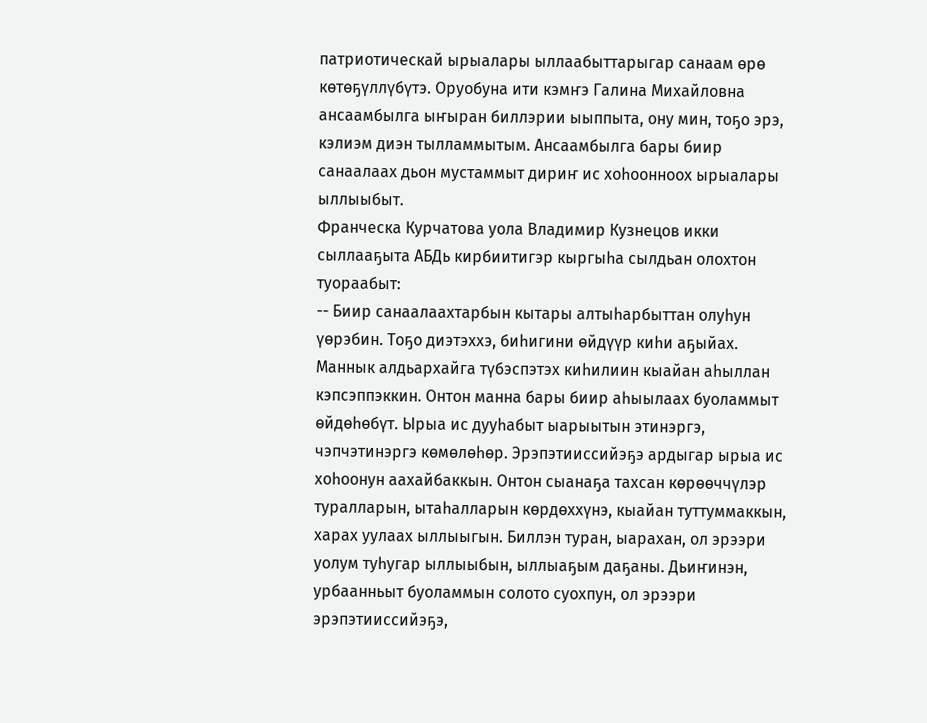патриотическай ырыалары ыллаабыттарыгар санаам өрө көтөҕүллүбүтэ. Оруобуна ити кэмҥэ Галина Михайловна ансаамбылга ыҥыран биллэрии ыыппыта, ону мин, тоҕо эрэ, кэлиэм диэн тылламмытым. Ансаамбылга бары биир санаалаах дьон мустаммыт дириҥ ис хоһоонноох ырыалары ыллыыбыт.
Франческа Курчатова уола Владимир Кузнецов икки сыллааҕыта АБДь кирбиитигэр кыргыһа сылдьан олохтон туораабыт:
-- Биир санаалаахтарбын кытары алтыһарбыттан олуһун үөрэбин. Тоҕо диэтэххэ, биһигини өйдүүр киһи аҕыйах. Маннык алдьархайга түбэспэтэх киһилиин кыайан аһыллан кэпсэппэккин. Онтон манна бары биир аһыылаах буоламмыт өйдөһөбүт. Ырыа ис дууһабыт ыарыытын этинэргэ, чэпчэтинэргэ көмөлөһөр. Эрэпэтииссийэҕэ ардыгар ырыа ис хоһоонун аахайбаккын. Онтон сыанаҕа тахсан көрөөччүлэр туралларын, ытаһалларын көрдөххүнэ, кыайан туттуммаккын, харах уулаах ыллыыгын. Биллэн туран, ыарахан, ол эрээри уолум туһугар ыллыыбын, ыллыаҕым даҕаны. Дьиҥинэн, урбаанньыт буоламмын солото суохпун, ол эрээри эрэпэтииссийэҕэ,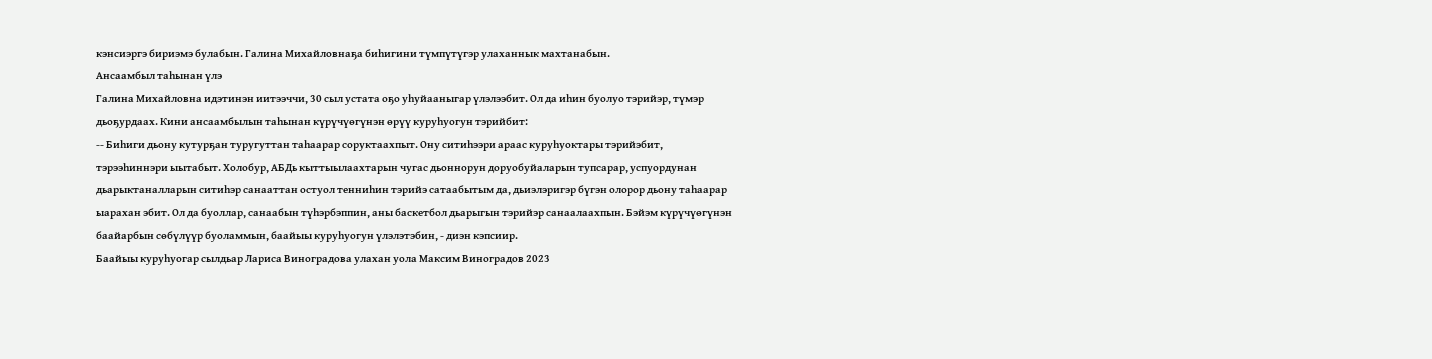кэнсиэргэ бириэмэ булабын. Галина Михайловнаҕа биһигини түмпүтүгэр улаханнык махтанабын.
Ансаамбыл таһынан үлэ
Галина Михайловна идэтинэн иитээччи, 30 сыл устата оҕо уһуйааныгар үлэлээбит. Ол да иһин буолуо тэрийэр, түмэр дьоҕурдаах. Кини ансаамбылын таһынан күрүчүөгүнэн өрүү куруһуогун тэрийбит:
-- Биһиги дьону кутурҕан туругуттан таһаарар соруктаахпыт. Ону ситиһээри араас куруһуоктары тэрийэбит, тэрээһиннэри ыытабыт. Холобур, АБДь кыттыылаахтарын чугас дьоннорун доруобуйаларын тупсарар, успуордунан дьарыктаналларын ситиһэр санааттан остуол тенниһин тэрийэ сатаабытым да, дьиэлэригэр бүгэн олорор дьону таһаарар ыарахан эбит. Ол да буоллар, санаабын түһэрбэппин, аны баскетбол дьарыгын тэрийэр санаалаахпын. Бэйэм күрүчүөгүнэн баайарбын сөбүлүүр буоламмын, баайыы куруһуогун үлэлэтэбин, - диэн кэпсиир.
Баайыы куруһуогар сылдьар Лариса Виноградова улахан уола Максим Виноградов 2023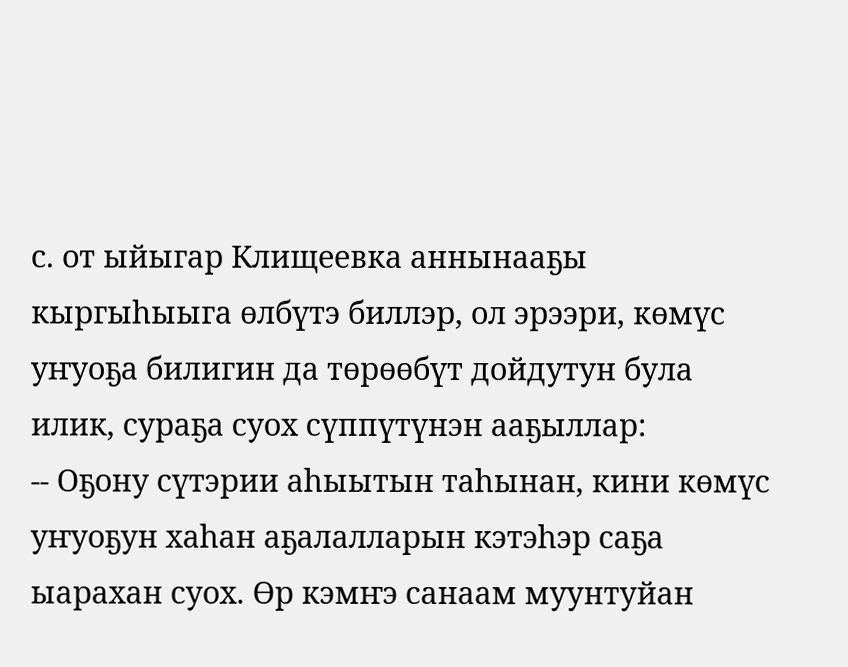с. от ыйыгар Клищеевка аннынааҕы кыргыһыыга өлбүтэ биллэр, ол эрээри, көмүс уҥуоҕа билигин да төрөөбүт дойдутун була илик, сураҕа суох сүппүтүнэн ааҕыллар:
-- Оҕону сүтэрии аһыытын таһынан, кини көмүс уҥуоҕун хаһан аҕалалларын кэтэһэр саҕа ыарахан суох. Өр кэмҥэ санаам муунтуйан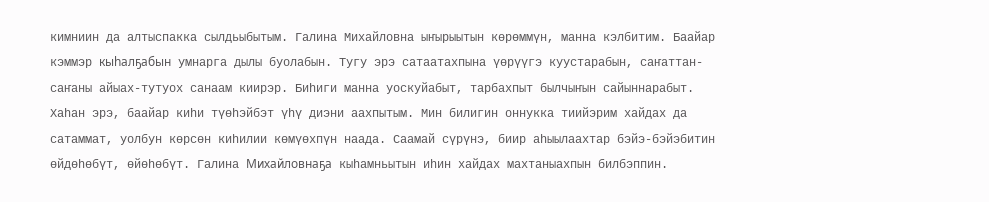кимниин да алтыспакка сылдьыбытым. Галина Михайловна ыҥырыытын көрөммүн, манна кэлбитим. Баайар кэммэр кыһалҕабын умнарга дылы буолабын. Тугу эрэ сатаатахпына үөрүүгэ куустарабын, саҥаттан-саҥаны айыах-тутуох санаам киирэр. Биһиги манна уоскуйабыт, тарбахпыт былчыҥын сайыннарабыт. Хаһан эрэ, баайар киһи түөһэйбэт үһү диэни аахпытым. Мин билигин оннукка тиийэрим хайдах да сатаммат, уолбун көрсөн киһилии көмүөхпүн наада. Саамай сүрүнэ, биир аһыылаахтар бэйэ-бэйэбитин өйдөһөбүт, өйөһөбүт. Галина Михайловнаҕа кыһамньытын иһин хайдах махтаныахпын билбэппин.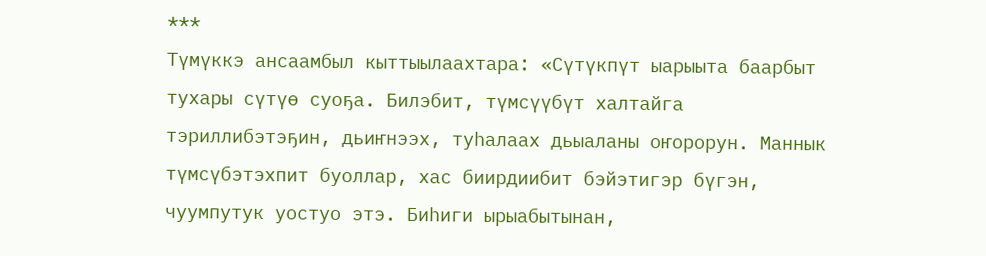***
Түмүккэ ансаамбыл кыттыылаахтара: «Сүтүкпүт ыарыыта баарбыт тухары сүтүө суоҕа. Билэбит, түмсүүбүт халтайга тэриллибэтэҕин, дьиҥнээх, туһалаах дьыаланы оҥорорун. Маннык түмсүбэтэхпит буоллар, хас биирдиибит бэйэтигэр бүгэн, чуумпутук уостуо этэ. Биһиги ырыабытынан,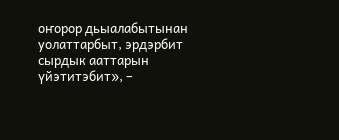оҥорор дьыалабытынан уолаттарбыт, эрдэрбит сырдык ааттарын үйэтитэбит», –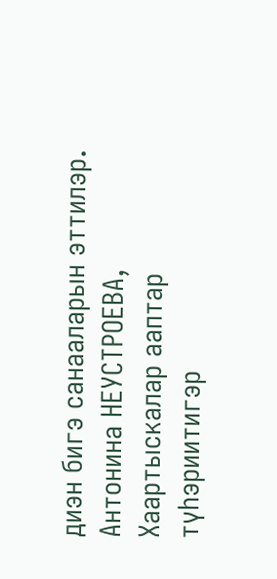диэн бигэ санааларын эттилэр.
Антонина НЕУСТРОЕВА,
Хаартыскалар ааптар түһэриитигэр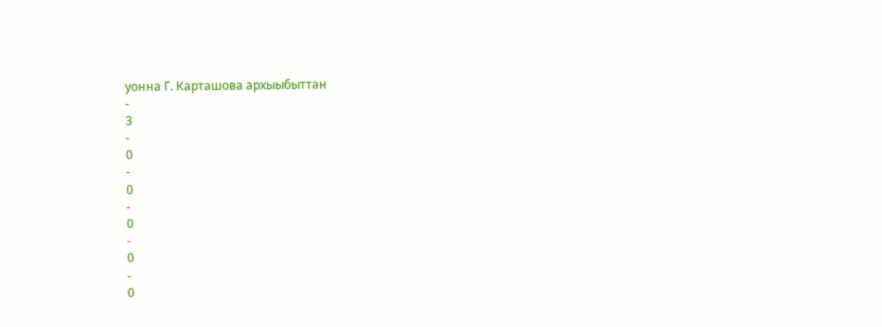уонна Г. Карташова архыыбыттан
-
3
-
0
-
0
-
0
-
0
-
0